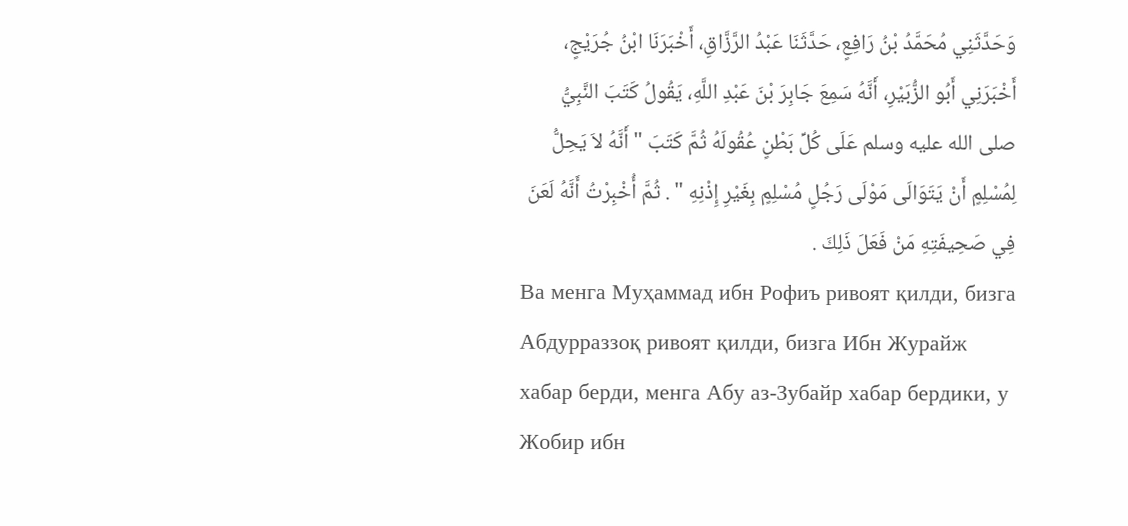وَحَدَّثَنِي مُحَمَّدُ بْنُ رَافِعٍ، حَدَّثَنَا عَبْدُ الرَّزَّاقِ، أَخْبَرَنَا ابْنُ جُرَيْجٍ، أَخْبَرَنِي أَبُو الزُّبَيْرِ، أَنَّهُ سَمِعَ جَابِرَ بْنَ عَبْدِ اللَّهِ، يَقُولُ كَتَبَ النَّبِيُّ صلى الله عليه وسلم عَلَى كُلِّ بَطْنٍ عُقُولَهُ ثُمَّ كَتَبَ " أَنَّهُ لاَ يَحِلُّ لِمُسْلِمٍ أَنْ يَتَوَالَى مَوْلَى رَجُلٍ مُسْلِمٍ بِغَيْرِ إِذْنِهِ " . ثُمَّ أُخْبِرْتُ أَنَّهُ لَعَنَ فِي صَحِيفَتِهِ مَنْ فَعَلَ ذَلِكَ .
Ва менга Муҳаммад ибн Рофиъ ривоят қилди, бизга Абдурраззоқ ривоят қилди, бизга Ибн Журайж хабар берди, менга Абу аз-Зубайр хабар бердики, у Жобир ибн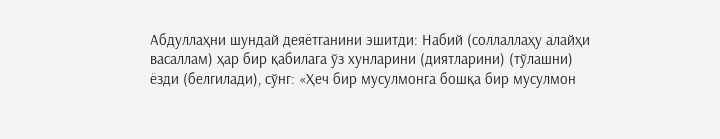Абдуллаҳни шундай деяётганини эшитди: Набий (соллаллаҳу алайҳи васаллам) ҳар бир қабилага ўз хунларини (диятларини) (тўлашни) ёзди (белгилади), сўнг: «Ҳеч бир мусулмонга бошқа бир мусулмон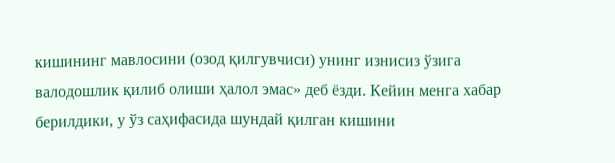кишининг мавлосини (озод қилгувчиси) унинг изнисиз ўзига валодошлик қилиб олиши ҳалол эмас» деб ёзди. Кейин менга хабар берилдики, у ўз саҳифасида шундай қилган кишини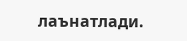лаънатлади.